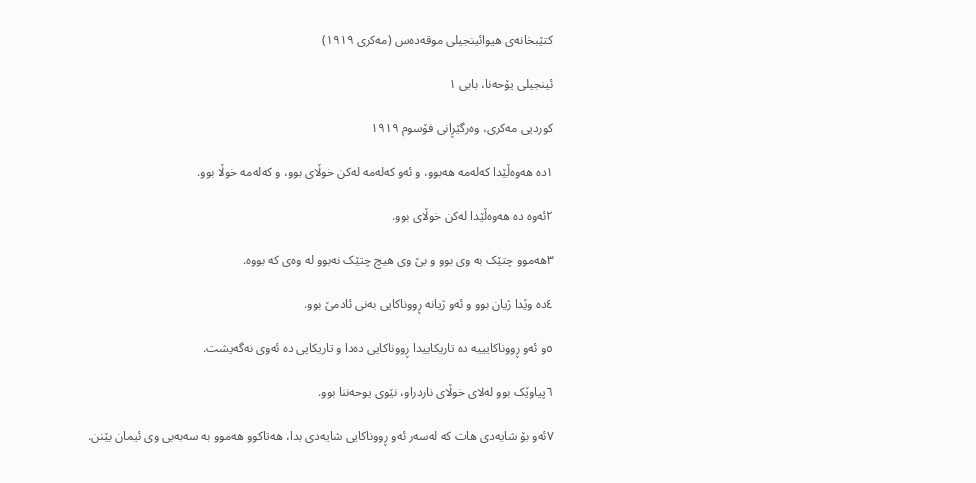کتێبخانەی هیوائینجیلی موقەدەس (مەکری ١٩١٩)

ئینجیلی یۆحەنا، بابی ١

کوردیی مەکری، وەرگێڕانی فۆسوم ١٩١٩

١دە هەوەڵێدا کەلەمە هەبوو، و ئەو کەلەمە لەکن خوڵای بوو، و کەلەمە خوڵا بوو.

٢ئەوە دە هەوەڵێدا لەکن خوڵای بوو.

٣هەموو چتێک بە وی بوو و بێ وی هیچ چتێک نەبوو لە وەی کە بووە.

٤دە وێدا ژیان بوو و ئەو ژیانە ڕووناکایی بەنی ئادمێ بوو.

٥و ئەو ڕووناکایییە دە تاریکاییدا ڕووناکایی دەدا و تاریکایی دە ئەوی نەگەیشت.

٦پیاوێک بوو لەلای خوڵای ناردراو، نێوی یوحەننا بوو.

٧ئەو بۆ شایەدی هات کە لەسەر ئەو ڕووناکایی شایەدی بدا، هەتاکوو هەموو بە سەبەبی وی ئیمان بێنن.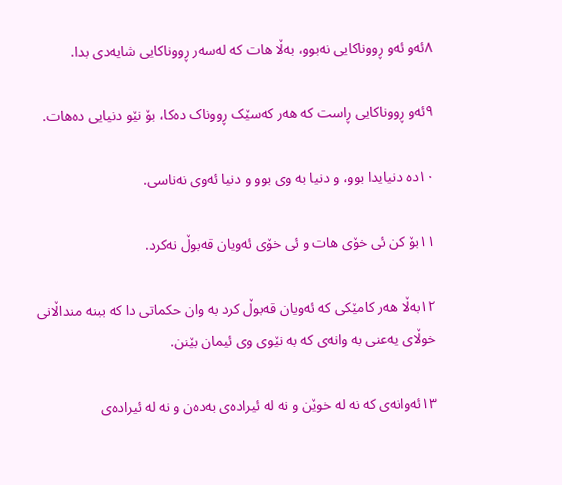٨ئەو ئەو ڕووناکایی نەبوو، بەڵا هات کە لەسەر ڕووناکایی شایەدی بدا.

٩ئەو ڕووناکایی ڕاست کە هەر کەسێک ڕووناک دەکا، بۆ نێو دنیایی دەهات.

١٠دە دنیایدا بوو، و دنیا بە وی بوو و دنیا ئەوی نەناسی.

١١بۆ کن ئی خۆی هات و ئی خۆی ئەویان قەبوڵ نەکرد.

١٢بەڵا هەر کامێکی کە ئەویان قەبوڵ کرد بە وان حکماتی دا کە ببنە منداڵانی خوڵای یەعنی بە وانەی کە بە نێوی وی ئیمان بێنن.

١٣ئەوانەی کە نە لە خوێن و نە لە ئیرادەی بەدەن و نە لە ئیرادەی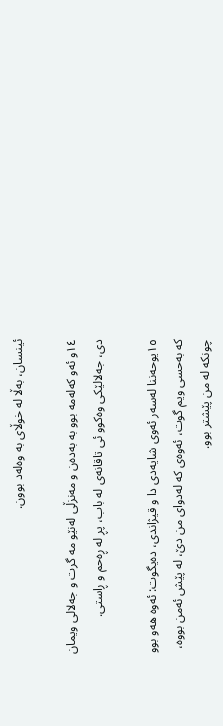ئینسان، بەڵا لە خوڵای بە وەلەد بوون.

١٤و ئەو کەلەمە بوو بە بەدەن و مەنزڵی لەنێو مە گرت و جەلالی ویمان دی، جەلالێکی وەکوو ئی تاقانەی لە باب، پڕ لە ڕەحم و ڕاستی.

١٥یوحەننا لەسەر ئەوی شایەدی دا و قیژاندی، دەیگوت: ئەوە هەو بوو کە بەحسی ویم گوت، ئەوەی کە لەدوای من دێ، لە پێش ئەمن بووە، چونکە لە من پێشتر بوو.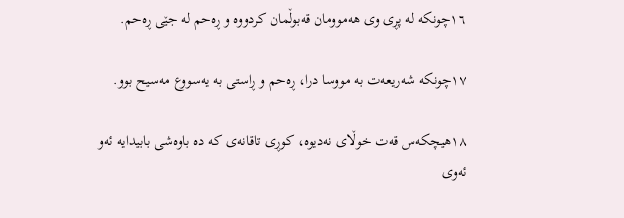١٦چونکە لە پڕی وی هەموومان قەبوڵمان کردووە و ڕەحم لە جێی ڕەحم.

١٧چونکە شەریعەت بە مووسا درا، ڕەحم و ڕاستی بە یەسووع مەسیح بوو.

١٨هیچکەس قەت خوڵای نەدیوە، کوڕی تاقانەی کە دە باوەشی بابیدایە ئەو ئەوی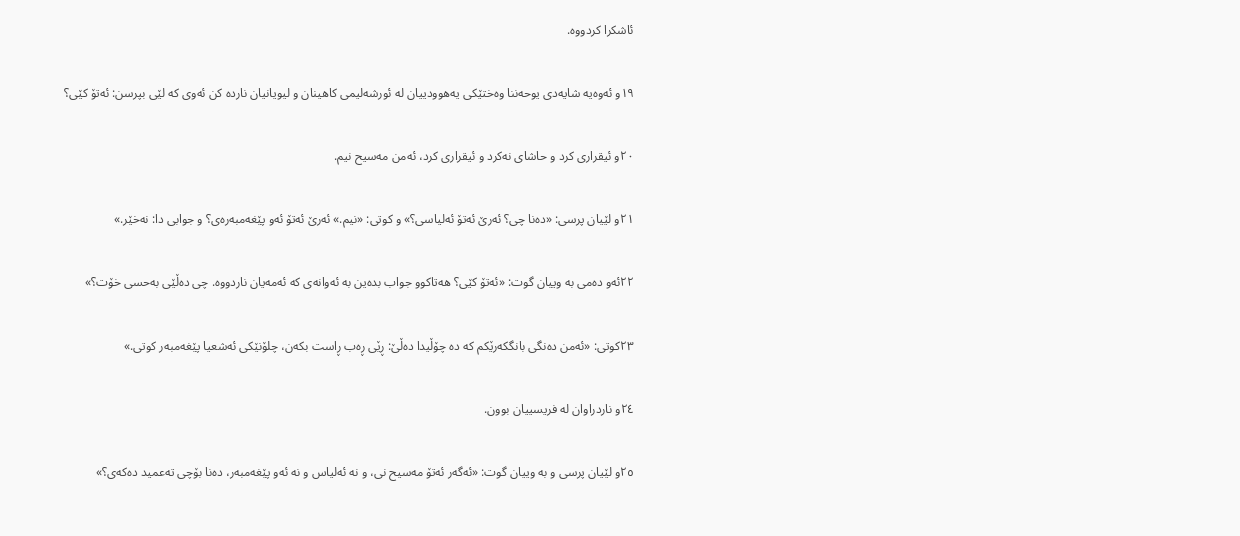ئاشکرا کردووە.

١٩و ئەوەیە شایەدی یوحەننا وەختێکی یەهوودییان لە ئورشەلیمی کاهینان و لیویانیان ناردە کن ئەوی کە لێی بپرسن: ئەتۆ کێی؟

٢٠و ئیقراری کرد و حاشای نەکرد و ئیقراری کرد، ئەمن مەسیح نیم.

٢١و لێیان پرسی: «دەنا چی؟ ئەرێ ئەتۆ ئەلیاسی؟» و کوتی: «نیم.» ئەرێ ئەتۆ ئەو پێغەمبەرەی؟ و جوابی دا: نەخێر.»

٢٢ئەو دەمی بە وییان گوت: «ئەتۆ کێی؟ هەتاکوو جواب بدەین بە ئەوانەی کە ئەمەیان ناردووە. چی دەڵێی بەحسی خۆت؟»

٢٣کوتی: «ئەمن دەنگی بانگکەرێکم کە دە چۆڵیدا دەڵێ: ڕێی ڕەب ڕاست بکەن، چلۆنێکی ئەشعیا پێغەمبەر کوتی.»

٢٤و ناردراوان لە فریسییان بوون.

٢٥و لێیان پرسی و بە وییان گوت: «ئەگەر ئەتۆ مەسیح نی، و نە ئەلیاس و نە ئەو پێغەمبەر، دەنا بۆچی تەعمید دەکەی؟»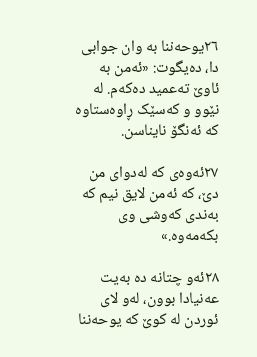٢٦یوحەننا بە وان جوابی دا، دەیگوت: «ئەمن بە ئاوێ تەعمید دەکەم. لە نێوو و کەسێک ڕاوەستاوە کە ئەنگۆ نایناسن.

٢٧ئەوەی کە لەدوای من دێ، کە ئەمن لایق نیم کە بەندی کەوشی وی بکەمەوە.»

٢٨ئەو چتانە دە بەیت عەنیادا بوون، لەو لای ئوردن لە کوێ کە یوحەننا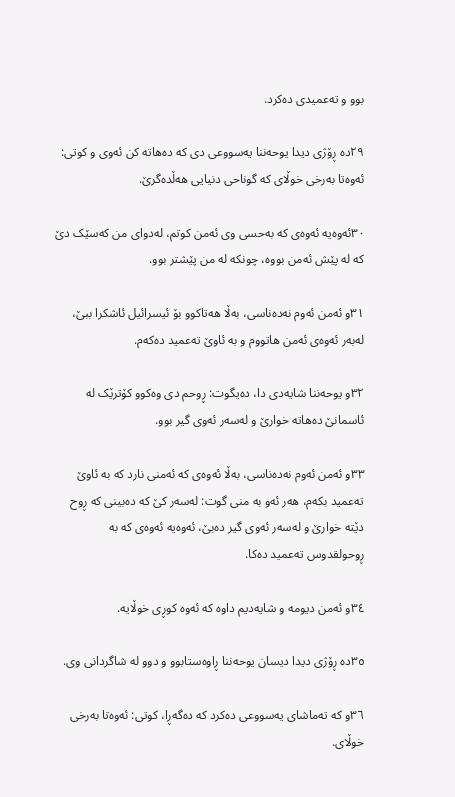بوو و تەعمیدی دەکرد.

٢٩دە ڕۆژی دیدا یوحەننا یەسووعی دی کە دەهاتە کن ئەوی و کوتی: ئەوەتا بەرخی خوڵای کە گوناحی دنیایی هەڵدەگرێ.

٣٠ئەوەیە ئەوەی کە بەحسی وی ئەمن کوتم، لەدوای من کەسێک دێ کە لە پێش ئەمن بووە، چونکە لە من پێشتر بوو.

٣١و ئەمن ئەوم نەدەناسی، بەڵا هەتاکوو بۆ ئیسرائیل ئاشکرا ببێ، لەبەر ئەوەی ئەمن هاتووم و بە ئاوێ تەعمید دەکەم.

٣٢و یوحەننا شایەدی دا، دەیگوت: ڕوحم دی وەکوو کۆترێک لە ئاسمانێ دەهاتە خوارێ و لەسەر ئەوی گیر بوو.

٣٣و ئەمن ئەوم نەدەناسی، بەڵا ئەوەی کە ئەمنی نارد کە بە ئاوێ تەعمید بکەم، هەر ئەو بە منی گوت: لەسەر کێ کە دەبینی کە ڕوح دێتە خوارێ و لەسەر ئەوی گیر دەبێ، ئەوەیە ئەوەی کە بە ڕوحولقدوس تەعمید دەکا.

٣٤و ئەمن دیومە و شایەدیم داوە کە ئەوە کوڕی خوڵایە.

٣٥دە ڕۆژی دیدا دیسان یوحەننا ڕاوەستابوو و دوو لە شاگردانی وی.

٣٦و کە تەماشای یەسووعی دەکرد کە دەگەڕا، کوتی: ئەوەتا بەرخی خوڵای.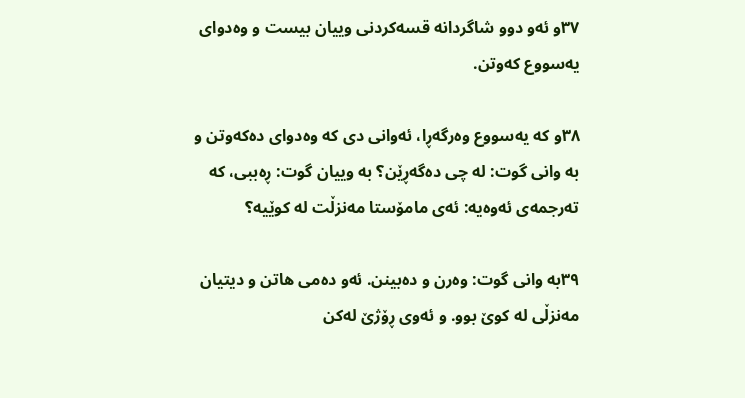٣٧و ئەو دوو شاگردانە قسەکردنی وییان بیست و وەدوای یەسووع کەوتن.

٣٨و کە یەسووع وەرگەڕا، ئەوانی دی کە وەدوای دەکەوتن و بە وانی گوت: لە چی دەگەڕێن؟ بە وییان گوت: ڕەببی، کە تەرجمەی ئەوەیە: ئەی مامۆستا مەنزڵت لە کوێیە؟

٣٩بە وانی گوت: وەرن و دەبینن. ئەو دەمی هاتن و دیتیان مەنزڵی لە کوێ بوو. و ئەوی ڕۆژێ لەکن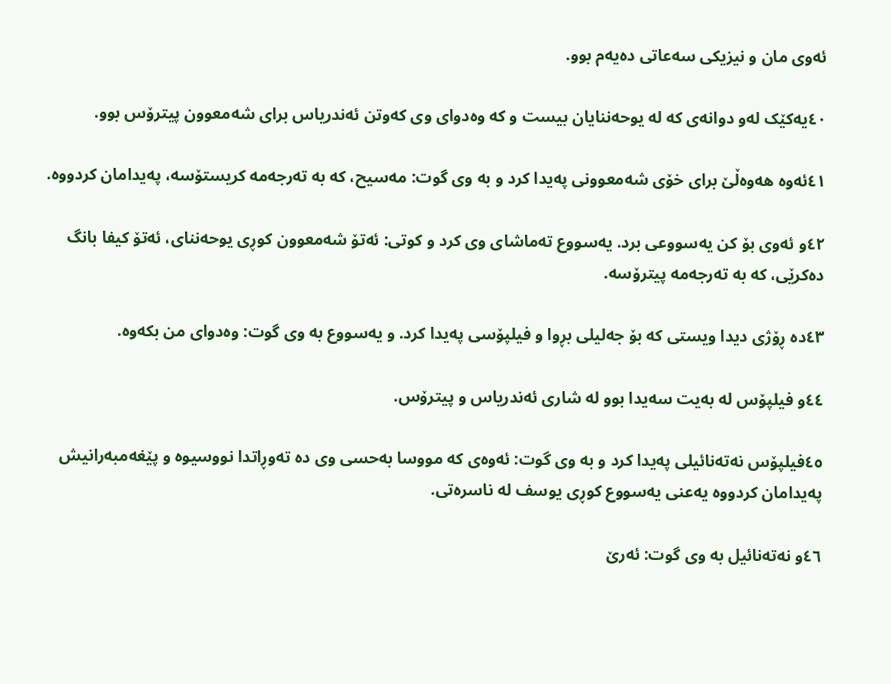ئەوی مان و نیزیکی سەعاتی دەیەم بوو.

٤٠یەکێک لەو دوانەی کە لە یوحەننایان بیست و کە وەدوای وی کەوتن ئەندریاس برای شەمعوون پیترۆس بوو.

٤١ئەوە هەوەڵێ برای خۆی شەمعوونی پەیدا کرد و بە وی گوت: مەسیح، کە بە تەرجەمە کریستۆسە، پەیدامان کردووە.

٤٢و ئەوی بۆ کن یەسووعی برد. یەسووع تەماشای وی کرد و کوتی: ئەتۆ شەمعوون کوڕی یوحەننای، ئەتۆ کیفا بانگ دەکرێی، کە بە تەرجەمە پیترۆسە.

٤٣دە ڕۆژی دیدا ویستی کە بۆ جەلیلی بڕوا و فیلپۆسی پەیدا کرد. و یەسووع بە وی گوت: وەدوای من بکەوە.

٤٤و فیلپۆس لە بەیت سەیدا بوو لە شاری ئەندریاس و پیترۆس.

٤٥فیلپۆس نەتەنائیلی پەیدا کرد و بە وی گوت: ئەوەی کە مووسا بەحسی وی دە تەوڕاتدا نووسیوە و پێغەمبەرانیش پەیدامان کردووە یەعنی یەسووع کوڕی یوسف لە ناسرەتی.

٤٦و نەتەنائیل بە وی گوت: ئەرێ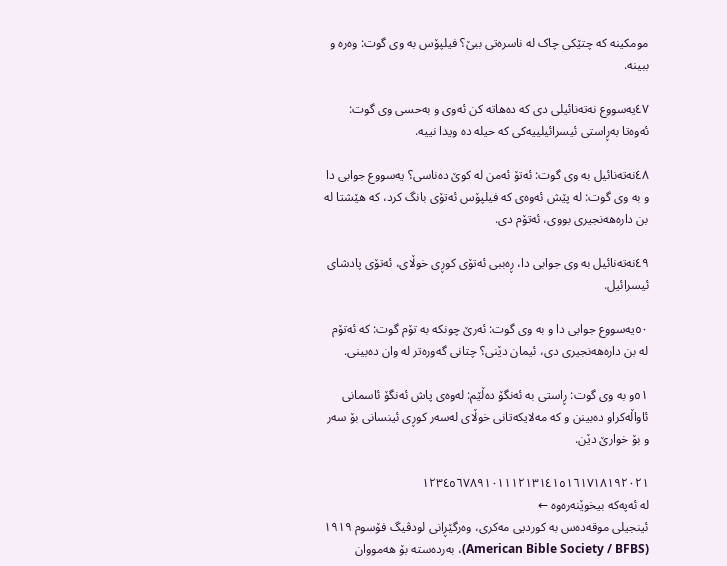مومکینە کە چتێکی چاک لە ناسرەتی ببێ؟ فیلپۆس بە وی گوت: وەرە و ببینە.

٤٧یەسووع نەتەنائیلی دی کە دەهاتە کن ئەوی و بەحسی وی گوت: ئەوەتا بەڕاستی ئیسرائیلییەکی کە حیلە دە ویدا نییە.

٤٨نەتەنائیل بە وی گوت: ئەتۆ ئەمن لە کوێ دەناسی؟ یەسووع جوابی دا و بە وی گوت: لە پێش ئەوەی کە فیلپۆس ئەتۆی بانگ کرد، کە هێشتا لە بن دارەهەنجیری بووی، ئەتۆم دی.

٤٩نەتەنائیل بە وی جوابی دا، ڕەببی ئەتۆی کوڕی خوڵای، ئەتۆی پادشای ئیسرائیل.

٥٠یەسووع جوابی دا و بە وی گوت: ئەرێ چونکە بە تۆم گوت: کە ئەتۆم لە بن دارەهەنجیری دی، ئیمان دێنی؟ چتانی گەورەتر لە وان دەبینی.

٥١و بە وی گوت: ڕاستی بە ئەنگۆ دەڵێم: لەوەی پاش ئەنگۆ ئاسمانی ئاواڵەکراو دەبینن و کە مەلایکەتانی خوڵای لەسەر کوڕی ئینسانی بۆ سەر و بۆ خوارێ دێن.

١٢٣٤٥٦٧٨٩١٠١١١٢١٣١٤١٥١٦١٧١٨١٩٢٠٢١
لە ئەپەکە بیخوێنەرەوە ←
ئینجیلی موقەدەس بە کوردیی مەکری، وەرگێڕانی لودڤیگ فۆسوم ١٩١٩ (American Bible Society / BFBS)، بەردەستە بۆ هەمووان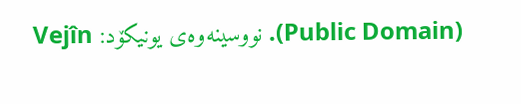(Public Domain). نووسینەوەی یونیکۆد: Vejîn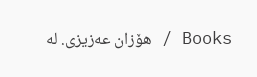Books / هۆزان عەزیزی. لە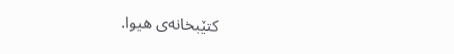کتێبخانەی هیوا.